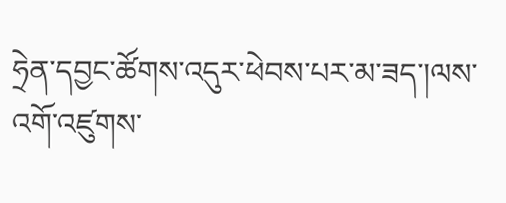ཧྲེན་དབྱང་ཚོགས་འདུར་ཕེབས་པར་མ་ཟད་།ལས་འགོ་འཛུགས་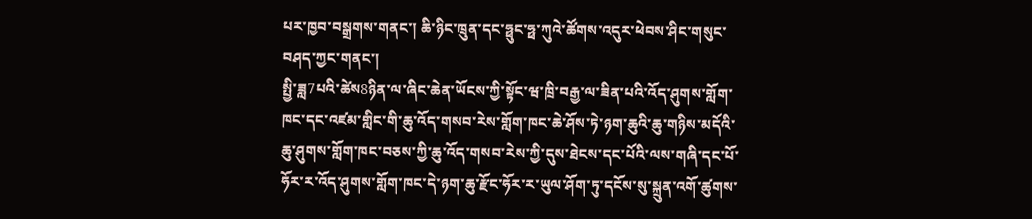པར་ཁྱབ་བསྒྲགས་གནང་། ཆི་ཉིང་ཁྲུན་དང་ཧྥུང་ཧྥ་ཀུའེ་ཚོགས་འདུར་ཕེབས་ཤིང་གསུང་བཤད་ཀྱང་གནང་།
སྤྱི་ཟླ7པའི་ཚེས8ཉིན་ལ་ཞིང་ཆེན་ཡོངས་ཀྱི་སྟོང་ཝ་ཁྲི་བརྒྱ་ལ་ཟིན་པའི་འོད་ཤུགས་གློག་ཁང་དང་འཛམ་གླིང་གི་ཆུ་འོད་གསབ་རེས་གློག་ཁང་ཆེ་ཤོས་ཏེ་ཉག་ཆུའི་ཆུ་གཉིས་མདོའི་ཆུ་ཤུགས་གློག་ཁང་བཅས་ཀྱི་ཆུ་འོད་གསབ་རེས་ཀྱི་དུས་ཐེངས་དང་པོའི་ལས་གཞི་དང་པོ་ཧོར་ར་འོད་ཤུགས་གློག་ཁང་དེ་ཉག་ཆུ་རྫོང་ཧོར་ར་ཡུལ་ཤོག་ཏུ་དངོས་སུ་སྐྲུན་འགོ་ཚུགས་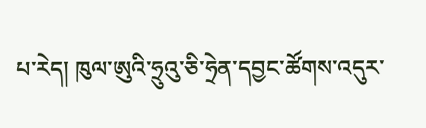པ་རེད། ཁུལ་ཨུའི་ཧྲུའུ་ཅི་ཧྲེན་དབྱང་ཚོགས་འདུར་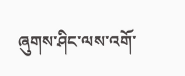ཞུགས་ཤིང་ལས་འགོ་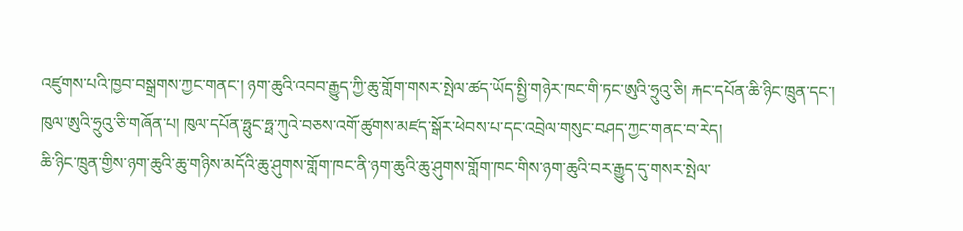འཛུགས་པའི་ཁྱབ་བསྒྲགས་ཀྱང་གནང་། ཉག་ཆུའི་འབབ་རྒྱུད་ཀྱི་ཆུ་གློག་གསར་སྤེལ་ཚད་ཡོད་སྤྱི་གཉེར་ཁང་གི་ཏང་ཨུའི་ཧྲུའུ་ཅི། རྐང་དཔོན་ཆི་ཉིང་ཁྲུན་དང་། ཁུལ་ཨུའི་ཧྲུའུ་ཅི་གཞོན་པ། ཁུལ་དཔོན་ཧྥུང་ཧྥ་ཀུའེ་བཅས་འགོ་ཚུགས་མཛད་སྒོར་ཕེབས་པ་དང་འབྲེལ་གསུང་བཤད་ཀྱང་གནང་བ་རེད།
ཆི་ཉིང་ཁྲུན་གྱིས་ཉག་ཆུའི་ཆུ་གཉིས་མདོའི་ཆུ་ཤུགས་གློག་ཁང་ནི་ཉག་ཆུའི་ཆུ་ཤུགས་གློག་ཁང་གིས་ཉག་ཆུའི་བར་རྒྱུད་དུ་གསར་སྤེལ་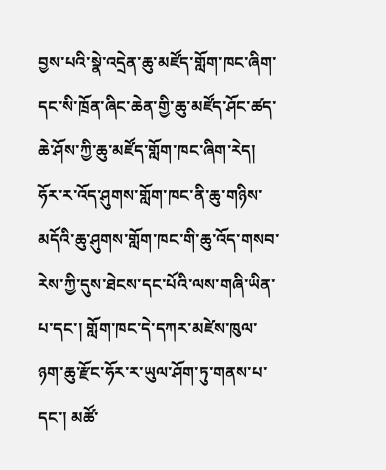བྱས་པའི་སྣེ་འདྲེན་ཆུ་མཛོད་གློག་ཁང་ཞིག་དང་སི་ཁྲོན་ཞིང་ཆེན་གྱི་ཆུ་མཛོད་ཤོང་ཚད་ཆེ་ཤོས་ཀྱི་ཆུ་མཛོད་གློག་ཁང་ཞིག་རེད། ཧོར་ར་འོད་ཤུགས་གློག་ཁང་ནི་ཆུ་གཉིས་མདོའི་ཆུ་ཤུགས་གློག་ཁང་གི་ཆུ་འོད་གསབ་རེས་ཀྱི་དུས་ཐེངས་དང་པོའི་ལས་གཞི་ཡིན་པ་དང་། གློག་ཁང་དེ་དཀར་མཛེས་ཁུལ་ཉག་ཆུ་རྫོང་ཧོར་ར་ཡུལ་ཤོག་ཏུ་གནས་པ་དང་། མཚོ་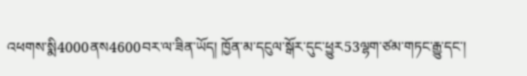འཕགས་སྨི4000ནས4600བར་ལ་ཟིན་ཡོད། ཁྱོན་མ་དངུལ་སྒོར་དུང་ཕྱུར53ལྷག་ཙམ་གཏང་རྒྱུ་དང་།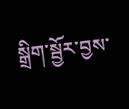སྒྲིག་སྦྱོར་བྱས་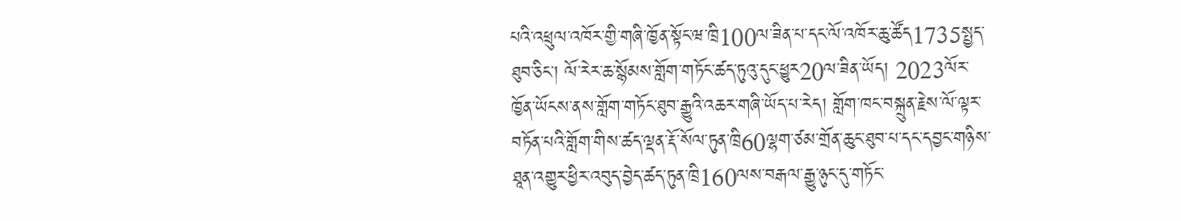པའི་འཕྲུལ་འཁོར་གྱི་གཞི་ཁྱོན་སྟོང་ཝ་ཁྲི100ལ་ཟིན་པ་དང་ལོ་འཁོར་ཆུ་ཚོད1735སྤྱད་ཐུབ་ཅིང་། ལོ་རེར་ཆ་སྙོམས་གློག་གཏོང་ཚད་ཏུའུ་དུང་ཕྱུར20ལ་ཟིན་ཡོད། 2023ལོར་ཁྱོན་ཡོངས་ནས་གློག་གཏོང་ཐུབ་རྒྱུའི་འཆར་གཞི་ཡོད་པ་རེད། གློག་ཁང་བསྐྲུན་རྗེས་ལོ་ལྟར་བཏོན་པའི་གློག་གིས་ཚད་ལྡན་རྡོ་སོལ་ཏུན་ཁྲི60ལྷག་ཙམ་གྲོན་ཆུང་ཐུབ་པ་དང་དབྱང་གཉིས་ཐཱན་འགྱུར་ཕྱིར་འབུད་བྱེད་ཚད་ཏུན་ཁྲི160ལས་བརྒལ་རྒྱུ་ཉུང་དུ་གཏོང་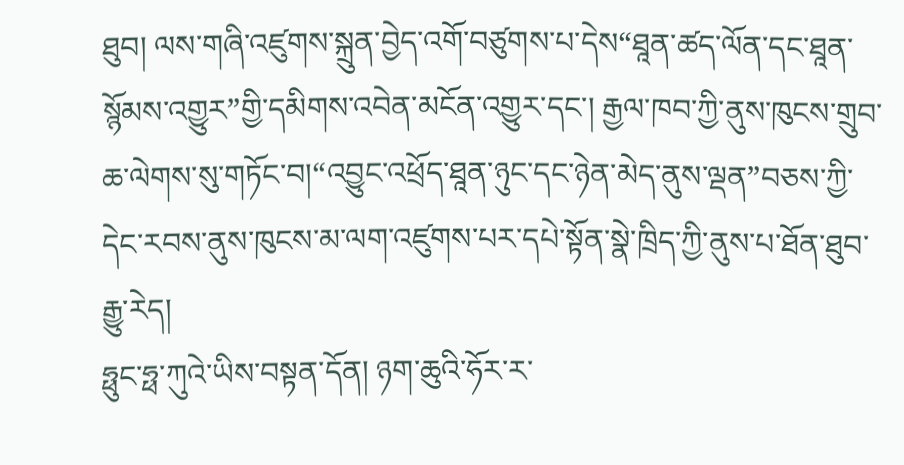ཐུབ། ལས་གཞི་འཛུགས་སྐྲུན་བྱེད་འགོ་བཙུགས་པ་དེས“ཐཱན་ཚད་ལོན་དང་ཐཱན་སྙོམས་འགྱུར”གྱི་དམིགས་འབེན་མངོན་འགྱུར་དང་། རྒྱལ་ཁབ་ཀྱི་ནུས་ཁུངས་གྲུབ་ཆ་ལེགས་སུ་གཏོང་བ།“འབྱུང་འཕྲོད་ཐཱན་ཉུང་དང་ཉེན་མེད་ནུས་ལྡན”བཅས་ཀྱི་དེང་རབས་ནུས་ཁུངས་མ་ལག་འཛུགས་པར་དཔེ་སྟོན་སྣེ་ཁྲིད་ཀྱི་ནུས་པ་ཐོན་ཐུབ་རྒྱུ་རེད།
ཧྥུང་ཧྥ་ཀུའེ་ཡིས་བསྟན་དོན། ཉག་ཆུའི་ཧོར་ར་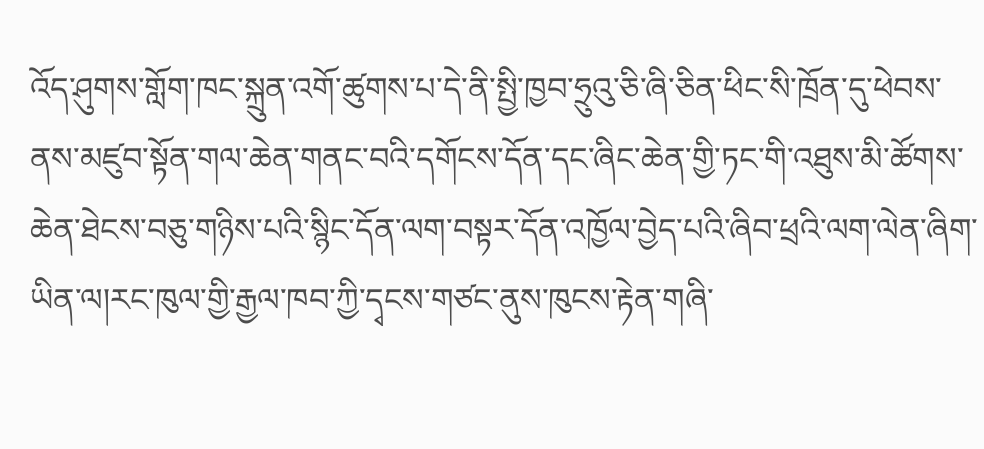འོད་ཤུགས་གློག་ཁང་སྐྲུན་འགོ་ཚུགས་པ་དེ་ནི་སྤྱི་ཁྱབ་ཧྲུའུ་ཅི་ཞི་ཅིན་ཕིང་སི་ཁྲོན་དུ་ཕེབས་ནས་མཛུབ་སྟོན་གལ་ཆེན་གནང་བའི་དགོངས་དོན་དང་ཞིང་ཆེན་གྱི་ཏང་གི་འཐུས་མི་ཚོགས་ཆེན་ཐེངས་བཅུ་གཉིས་པའི་སྙིང་དོན་ལག་བསྟར་དོན་འཁྱོལ་བྱེད་པའི་ཞིབ་ཕྲའི་ལག་ལེན་ཞིག་ཡིན་ལ།རང་ཁུལ་གྱི་རྒྱལ་ཁབ་ཀྱི་དྭངས་གཙང་ནུས་ཁུངས་རྟེན་གཞི་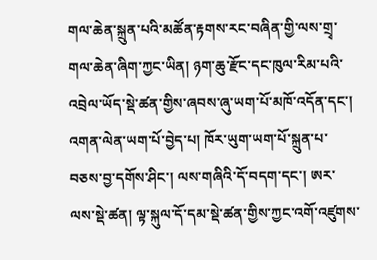གལ་ཆེན་སྐྲུན་པའི་མཚོན་རྟགས་རང་བཞིན་གྱི་ལས་གྲྭ་གལ་ཆེན་ཞིག་ཀྱང་ཡིན། ཉག་ཆུ་རྫོང་དང་ཁུལ་རིམ་པའི་འབྲེལ་ཡོད་སྡེ་ཚན་གྱིས་ཞབས་ཞུ་ཡག་པོ་མཁོ་འདོན་དང་། འགན་ལེན་ཡག་པོ་བྱེད་པ། ཁོར་ཡུག་ཡག་པོ་སྐྲུན་པ་བཅས་བྱ་དགོས་ཤིང་། ལས་གཞིའི་དོ་བདག་དང་། ཨར་ལས་སྡེ་ཚན། ལྟ་སྐུལ་དོ་དམ་སྡེ་ཚན་གྱིས་ཀྱང་འགོ་འཛུགས་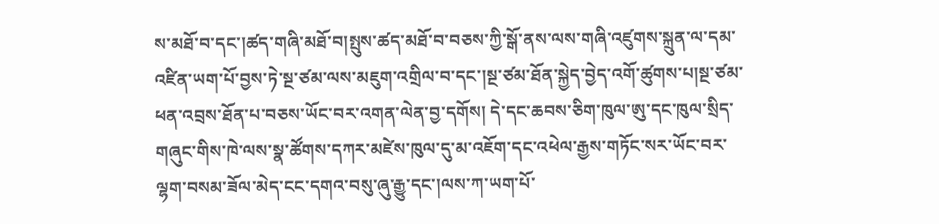ས་མཐོ་བ་དང་།ཚད་གཞི་མཐོ་བ།སྤུས་ཚད་མཐོ་བ་བཅས་ཀྱི་སྒོ་ནས་ལས་གཞི་འཛུགས་སྐྲུན་ལ་དམ་འཛིན་ཡག་པོ་བྱས་ཏེ་སྔ་ཙམ་ལས་མཇུག་འགྲིལ་བ་དང་།སྔ་ཙམ་ཐོན་སྐྱེད་བྱེད་འགོ་ཚུགས་པ།སྔ་ཙམ་ཕན་འབྲས་ཐོན་པ་བཅས་ཡོང་བར་འགན་ལེན་བྱ་དགོས། དེ་དང་ཆབས་ཅིག་ཁུལ་ཨུ་དང་ཁུལ་སྲིད་གཞུང་གིས་ཁེ་ལས་སྣ་ཚོགས་དཀར་མཛེས་ཁུལ་དུ་མ་འཇོག་དང་འཕེལ་རྒྱས་གཏོང་སར་ཡོང་བར་ལྷག་བསམ་ཟོལ་མེད་ངང་དགའ་བསུ་ཞུ་རྒྱུ་དང་།ལས་ཀ་ཡག་པོ་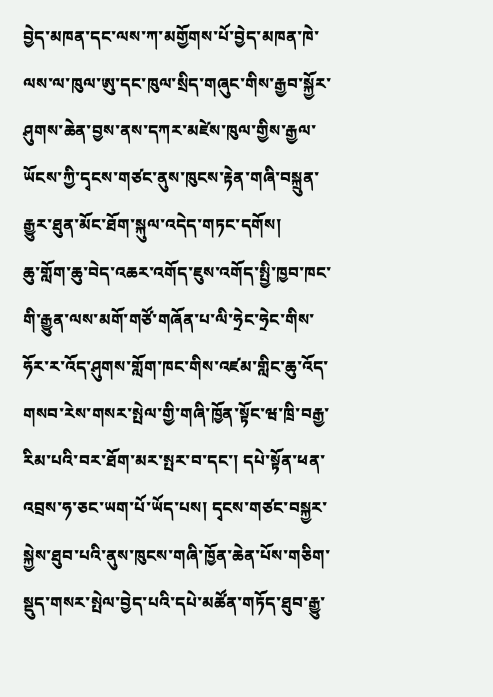བྱེད་མཁན་དང་ལས་ཀ་མགྱོགས་པོ་བྱེད་མཁན་ཁེ་ལས་ལ་ཁུལ་ཨུ་དང་ཁུལ་སྲིད་གཞུང་གིས་རྒྱབ་སྐྱོར་ཤུགས་ཆེན་བྱས་ནས་དཀར་མཛེས་ཁུལ་གྱིས་རྒྱལ་ཡོངས་ཀྱི་དྭངས་གཙང་ནུས་ཁུངས་རྟེན་གཞི་བསྐྲུན་རྒྱུར་ཐུན་མོང་ཐོག་སྐུལ་འདེད་གཏང་དགོས།
ཆུ་གློག་ཆུ་བེད་འཆར་འགོད་ཇུས་འགོད་སྤྱི་ཁྱབ་ཁང་གི་རྒྱུན་ལས་མགོ་གཙོ་གཞོན་པ་ལི་ཧྲེང་ཧྲེང་གིས་ཧོར་ར་འོད་ཤུགས་གློག་ཁང་གིས་འཛམ་གླིང་ཆུ་འོད་གསབ་རེས་གསར་སྤེལ་གྱི་གཞི་ཁྱོན་སྟོང་ཝ་ཁྲི་བརྒྱ་རིམ་པའི་བར་ཐོག་མར་སྤར་བ་དང་། དཔེ་སྟོན་ཕན་འབྲས་ཧ་ཅང་ཡག་པོ་ཡོད་པས། དྭངས་གཙང་བསྐྱར་སྐྱེས་ཐུབ་པའི་ནུས་ཁུངས་གཞི་ཁྱོན་ཆེན་པོས་གཅིག་སྡུད་གསར་སྤེལ་བྱེད་པའི་དཔེ་མཚོན་གཏོད་ཐུབ་རྒྱུ་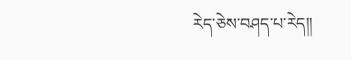རེད་ཅེས་བཤད་པ་རེད།།